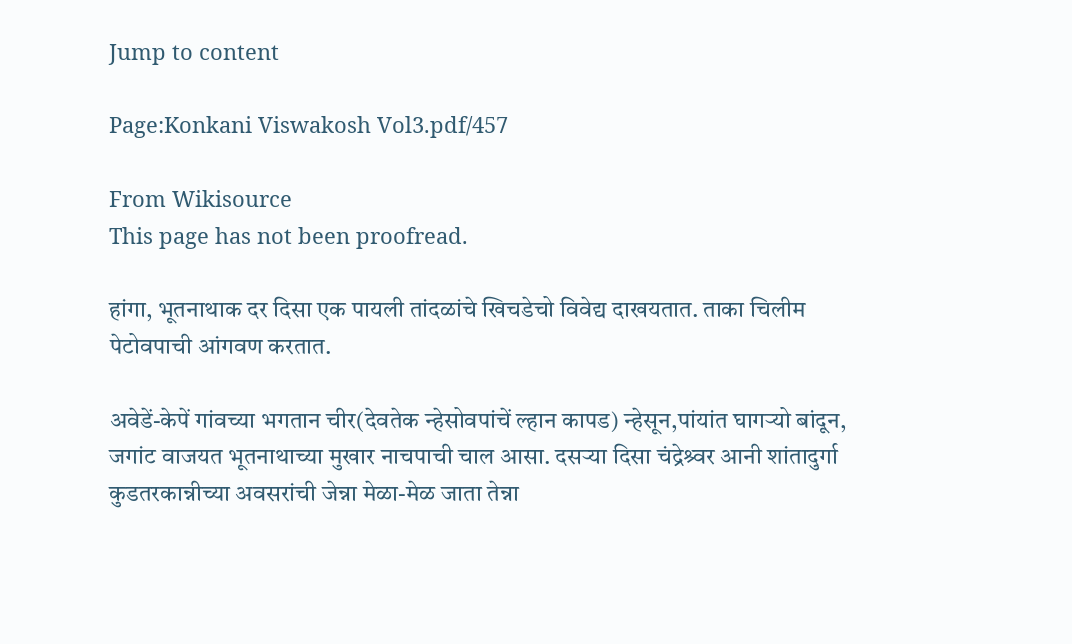Jump to content

Page:Konkani Viswakosh Vol3.pdf/457

From Wikisource
This page has not been proofread.

हांगा, भूतनाथाक दर दिसा एक पायली तांदळांचे खिचडेचो विवेद्य दाखयतात. ताका चिलीम पेटोवपाची आंगवण करतात.

अवेडें-केपें गांवच्या भगतान चीर(देवतेक न्हेसोवपांचें ल्हान कापड) न्हेसून,पांयांत घागऱ्यो बांदून, जगांट वाजयत भूतनाथाच्या मुखार नाचपाची चाल आसा. दसऱ्या दिसा चंद्रेश्र्वर आनी शांतादुर्गा कुडतरकान्नीच्या अवसरांची जेन्ना मेळा-मेळ जाता तेन्ना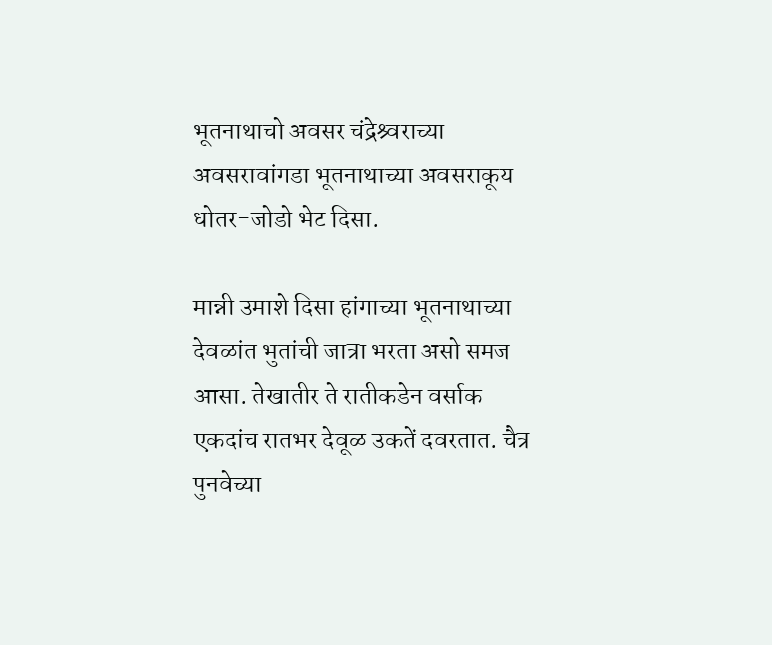भूतनाथाचो अवसर चंद्रेश्र्वराच्या अवसरावांगडा भूतनाथाच्या अवसराकूय धोतर-जोडो भेट दिसा.

मान्नी उमाशे दिसा हांगाच्या भूतनाथाच्या देवळांत भुतांची जात्रा भरता असो समज आसा. तेखातीर ते रातीकडेन वर्साक एकदांच रातभर देवूळ उकतें दवरतात. चैत्र पुनवेच्या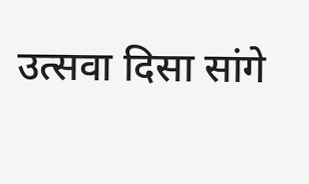उत्सवा दिसा सांगे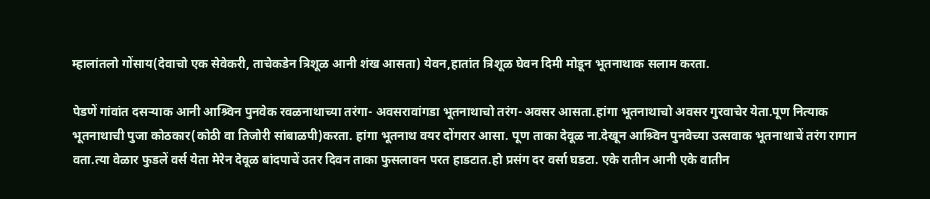म्हालांतलो गोंसाय(देवाचो एक सेवेकरी, ताचेकडेन त्रिशूळ आनी शंख आसता) येवन,हातांत त्रिशूळ घेवन दिमी मोडून भूतनाथाक सलाम करता.

पेडणें गांवांत दसऱ्याक आनी आश्र्विन पुनवेक रवळनाथाच्या तरंगा- अवसरावांगडा भूतनाथाचो तरंग-अवसर आसता.हांगा भूतनाथाचो अवसर गुरवाचेर येता.पूण नित्याक भूतनाथाची पुजा कोठकार(कोठी वा तिजोरी सांबाळपी)करता. हांगा भूतनाथ वयर दोंगरार आसा. पूण ताका देवूळ ना.देखून आश्र्विन पुनवेच्या उत्सवाक भूतनाथाचें तरंग रागान वता.त्या वेळार फुडलें वर्स येता मेरेन देवूळ बांदपाचें उतर दिवन ताका फुसलावन परत हाडटात.हो प्रसंग दर वर्सा घडटा. एके रातीन आनी एके वातीन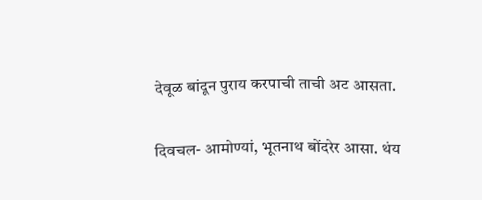देवूळ बांदून पुराय करपाची ताची अट आसता.

दिवचल- आमोण्यां, भूतनाथ बोंदरेर आसा. थंय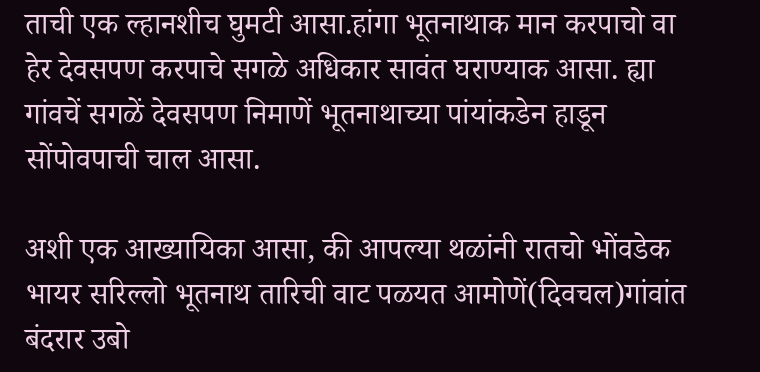ताची एक ल्हानशीच घुमटी आसा.हांगा भूतनाथाक मान करपाचो वा हेर देवसपण करपाचे सगळे अधिकार सावंत घराण्याक आसा. ह्या गांवचें सगळें देवसपण निमाणें भूतनाथाच्या पांयांकडेन हाडून सोंपोवपाची चाल आसा.

अशी एक आख्यायिका आसा, की आपल्या थळांनी रातचो भोंवडेक भायर सरिल्लो भूतनाथ तारिची वाट पळयत आमोणें(दिवचल)गांवांत बंदरार उबो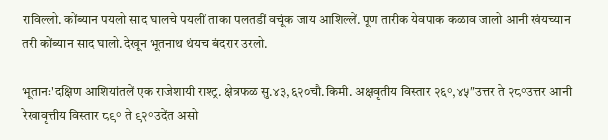राविल्लो. कोंब्यान पयलो साद घालचे पयलीं ताका पलतडीं वचूंक जाय आशिल्लें. पूण तारीक येवपाक कळाव जालो आनी खंयच्यान तरी कोंब्यान साद घालो.देखून भूतनाथ थंयच बंदरार उरलो.

भूतानः'दक्षिण आशियांतलें एक राजेशायी राश्ट्र. क्षेत्रफळ सु.४३,६२०चौ.किमी. अक्षवृतीय विस्तार २६°,४५″उत्तर ते २८°उत्तर आनी रेखावृत्तीय विस्तार ८९° ते ९२°उदेंत असो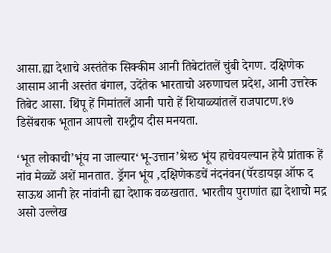आसा.ह्या देशाचे अस्तंतेक सिक्कीम आनी तिबेटांतलें चुंबी देगण. दक्षिणेक आसाम आनी अस्तंत बंगाल, उदेंतेक भारताचो अरुणाचल प्रदेश, आनी उत्तरेक तिबेट आसा. थिंपू हें गिमांतलें आनी पारो हें शियाळ्यांतलें राजपाटण.१७ डिसेंबराक भूतान आपलो राश्ट्रीय दीस मनयता.

‘भूत लोकाची’भूंय ना जाल्यार‘भू-उत्तान’श्रेश्ठ भूंय हाचेवयल्यान हेयै प्रांताक हें नांव मेळ्ळें अशें मानतात. ड्रॅगन भूंय ,दक्षिणेकडचें नंदनंवन(पॅरडायझ ऑफ द साऊथ आनी हेर नांवांनी ह्या देशाक वळखतात. भारतीय पुराणांत ह्या देशाचो मद्र असो उल्लेख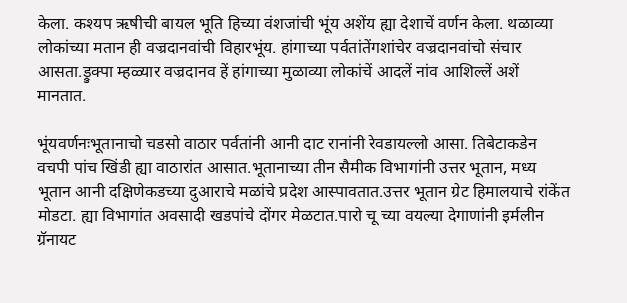केला. कश्यप ऋषीची बायल भूति हिच्या वंशजांची भूंय अशेंय ह्या देशाचें वर्णन केला. थळाव्या लोकांच्या मतान ही वज्रदानवांची विहारभूंय. हांगाच्या पर्वतांतेंगशांचेर वज्रदानवांचो संचार आसता.ड्रुक्पा म्हळ्यार वज्रदानव हें हांगाच्या मुळाव्या लोकांचें आदलें नांव आशिल्लें अशें मानतात.

भूंयवर्णनःभूतानाचो चडसो वाठार पर्वतांनी आनी दाट रानांनी रेवडायल्लो आसा. तिबेटाकडेन वचपी पांच खिंडी ह्या वाठारांत आसात.भूतानाच्या तीन सैमीक विभागांनी उत्तर भूतान, मध्य भूतान आनी दक्षिणेकडच्या दुआराचे मळांचे प्रदेश आस्पावतात.उत्तर भूतान ग्रेट हिमालयाचे रांकेंत मोडटा. ह्या विभागांत अवसादी खडपांचे दोंगर मेळटात.पारो चू च्या वयल्या देगाणांनी इर्मलीन ग्रॅनायट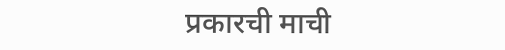प्रकारची माची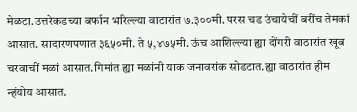मेळटा.उत्तरेकडच्या बर्फान भरिल्ल्या वाटारांत ७.३००मी. परस चड उंचायेचीं बरींच तेमकां आसात. सादारणपणात ३६५०मी. ते ५,४७५मी. ऊंच आशिल्ल्या ह्या दोंगरी वाठारांत खूब चरवाचीं मळां आसात.गिमांत ह्या मळांनी याक जनावरांक सोडटात.ह्या वाठारांत हीम न्हंयोय आसात.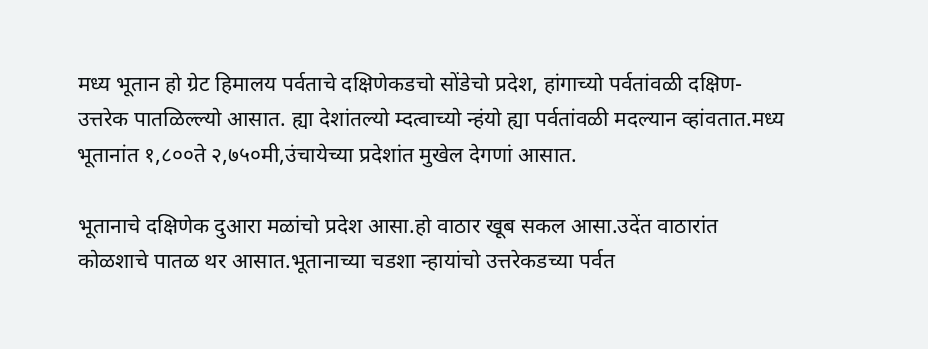मध्य भूतान हो ग्रेट हिमालय पर्वताचे दक्षिणेकडचो सोंडेचो प्रदेश, हांगाच्यो पर्वतांवळी दक्षिण-उत्तरेक पातळिल्ल्यो आसात. ह्या देशांतल्यो म्दत्वाच्यो न्हंयो ह्या पर्वतांवळी मदल्यान व्हांवतात.मध्य भूतानांत १,८००ते २,७५०मी,उंचायेच्या प्रदेशांत मुखेल देगणां आसात.

भूतानाचे दक्षिणेक दुआरा मळांचो प्रदेश आसा.हो वाठार खूब सकल आसा.उदेंत वाठारांत कोळशाचे पातळ थर आसात.भूतानाच्या चडशा न्हायांचो उत्तरेकडच्या पर्वत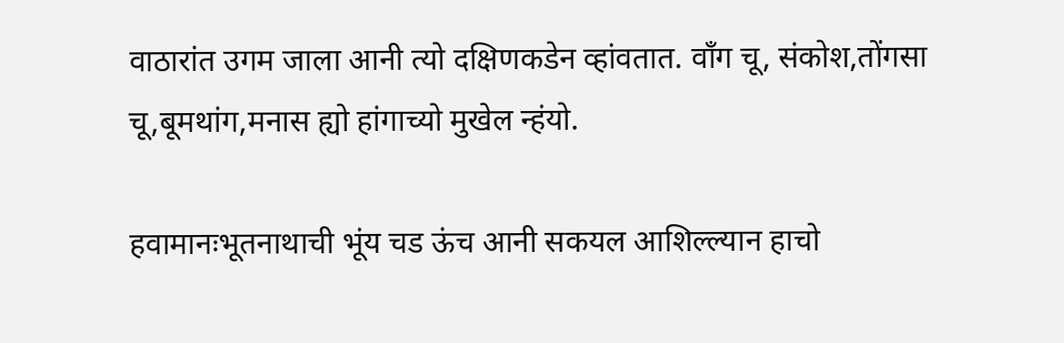वाठारांत उगम जाला आनी त्यो दक्षिणकडेन व्हांवतात. वाँग चू, संकोश,तोंगसा चू,बूमथांग,मनास ह्यो हांगाच्यो मुखेल न्हंयो.

हवामानःभूतनाथाची भूंय चड ऊंच आनी सकयल आशिल्ल्यान हाचो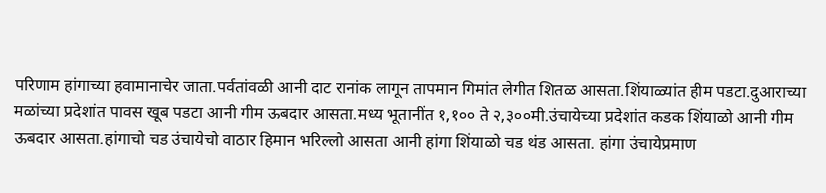परिणाम हांगाच्या हवामानाचेर जाता.पर्वतांवळी आनी दाट रानांक लागून तापमान गिमांत लेगीत शितळ आसता.शिंयाळ्यांत हीम पडटा.दुआराच्या मळांच्या प्रदेशांत पावस खूब पडटा आनी गीम ऊबदार आसता.मध्य भूतानींत १,१०० ते २,३००मी.उंचायेच्या प्रदेशांत कडक शिंयाळो आनी गीम ऊबदार आसता.हांगाचो चड उंचायेचो वाठार हिमान भरिल्लो आसता आनी हांगा शिंयाळो चड थंड आसता. हांगा उंचायेप्रमाण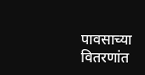पावसाच्या वितरणांत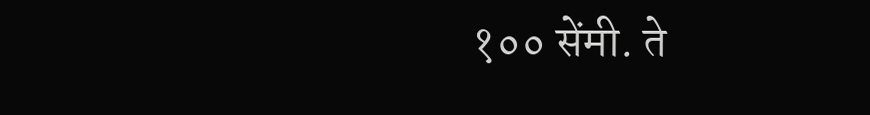१०० सेंमी. ते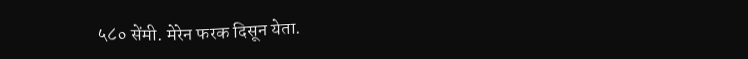५८० सेंमी. मेरेन फरक दिसून येता.